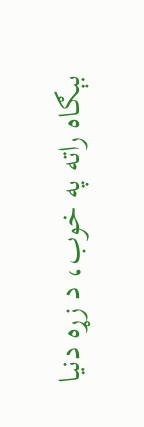بېګاه راته په خوب، د زړه دنیا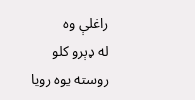راغلې وه
له ډېرو کلو روسته یوه رویا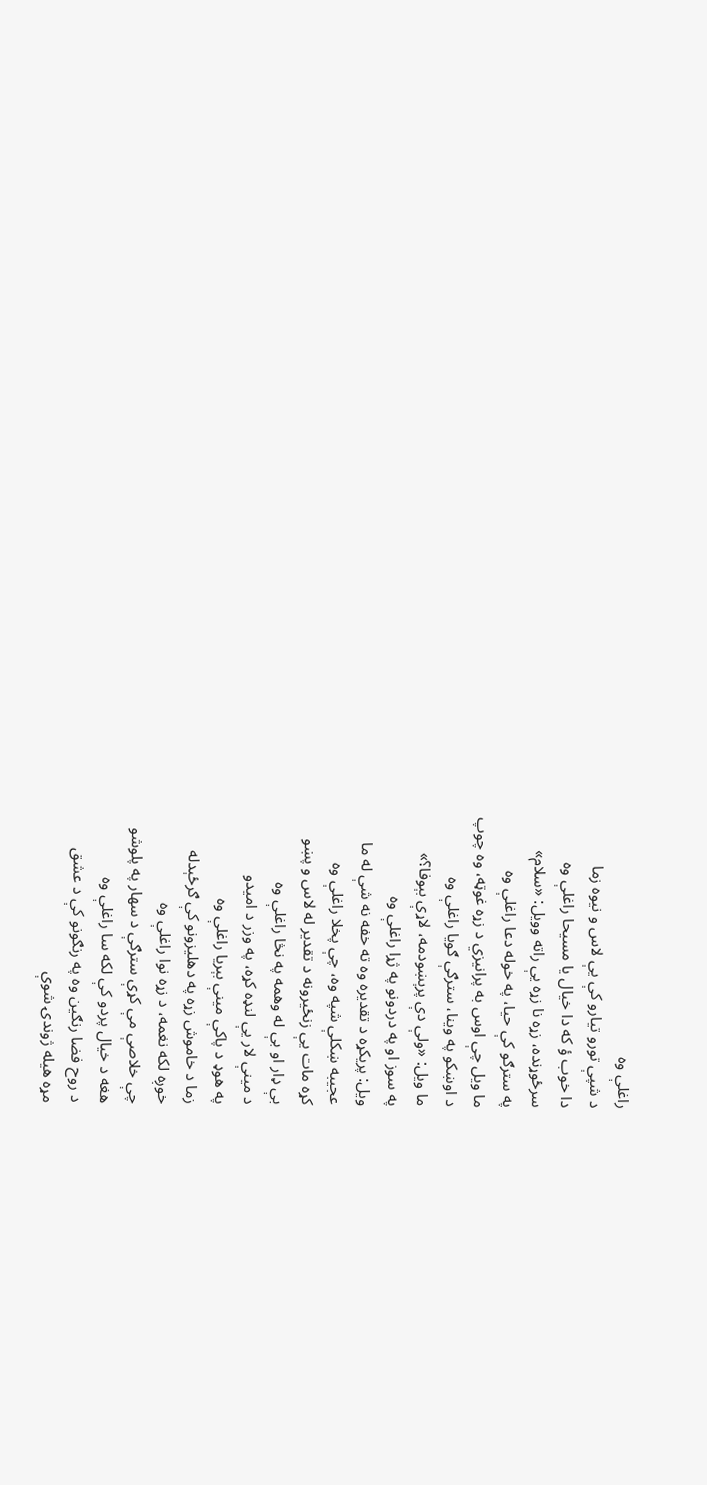راغلې وه
د شپې تورو تیارو کې یې لاس و نیوه زما
دا خوب ؤ که دا خیال یا مسیحا راغلې وه
سرځوړنده، زړه نا زړه یې راته وویل: «سلام»
په سترګو کې حیا، په خوله دعا راغلې وه
ما ویل چې اوس به پرانیزي د زړه غوټه، وه چوپ
د اوښکو په وینا، سترګې ګویا راغلې وه
ما ویل: «ولې دې پرېښودمه، لاړې بېوفا؟»
په سوز او په دردونو په ژړا راغلې وه
ویل: پریکړه د تقدیره وه ته خفه نه شې له ما
عجیبه ښکلې شپه وه، چې پخلا راغلې وه
کړه مات یې زنځیرونه د تقدیر له لاس و پښو
بې ډار او بې له وهمه په نڅا راغلې وه
د مینې لار یې لنډه کړه، په وزر د امیدو
په هوډ د پاکې مینې بېریا راغلې وه
زما د خاموش زړه په دهلیزونو کې ګرځېدله
خوږه لکه نغمه، د زړه نوا راغلې وه
چې خلاصې مې کړې سترګې د سهار په پلوشو
هغه د خیال پردو کې لکه سا راغلې وه
د روح فضا رنګین وه په رنګونو کې د عشق
مړه هیله ژوندۍ شوې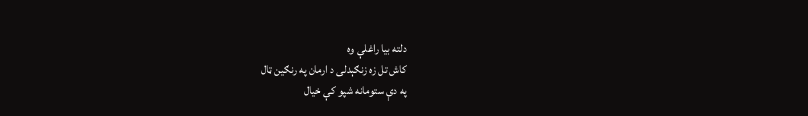دلته بیا راغلې وه
کاش تل زه زنګېدلی د ارمان په رنګین ټال
په دې ستومانه شپو کې خیال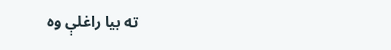ته بیا راغلې وه